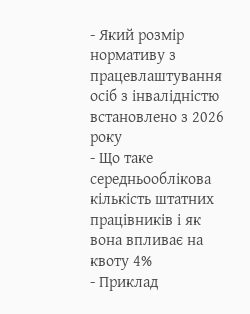- Який розмір нормативу з працевлаштування осіб з інвалідністю встановлено з 2026 року
- Що таке середньооблікова кількість штатних працівників і як вона впливає на квоту 4%
- Приклад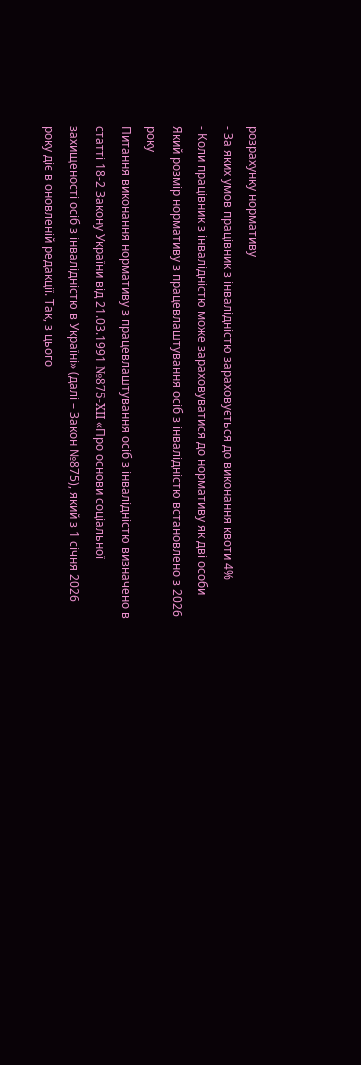розрахунку нормативу
- За яких умов працівник з інвалідністю зараховується до виконання квоти 4%
- Коли працівник з інвалідністю може зараховуватися до нормативу як дві особи
Який розмір нормативу з працевлаштування осіб з інвалідністю встановлено з 2026 року
Питання виконання нормативу з працевлаштування осіб з інвалідністю визначено в статті 18-2 Закону України від 21.03.1991 №875-XII «Про основи соціальної захищеності осіб з інвалідністю в Україні» (далі – Закон №875), який з 1 січня 2026 року діє в оновленій редакції. Так, з цього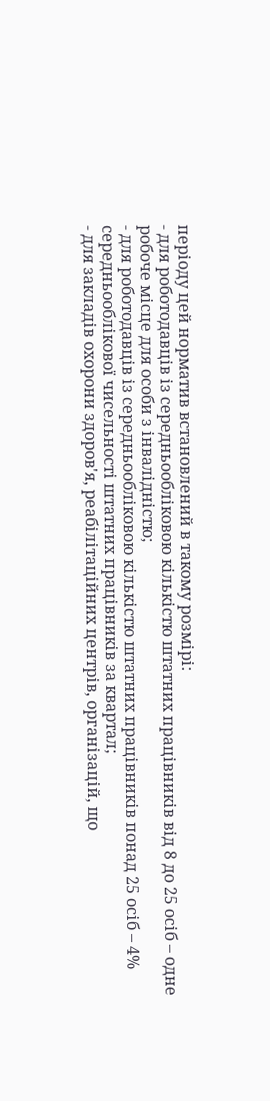періоду цей норматив встановлений в такому розмірі:
- для роботодавців із середньообліковою кількістю штатних працівників від 8 до 25 осіб – одне робоче місце для особи з інвалідністю;
- для роботодавців із середньообліковою кількістю штатних працівників понад 25 осіб – 4% середньооблікової чисельності штатних працівників за квартал;
- для закладів охорони здоров'я, реабілітаційних центрів, організацій, що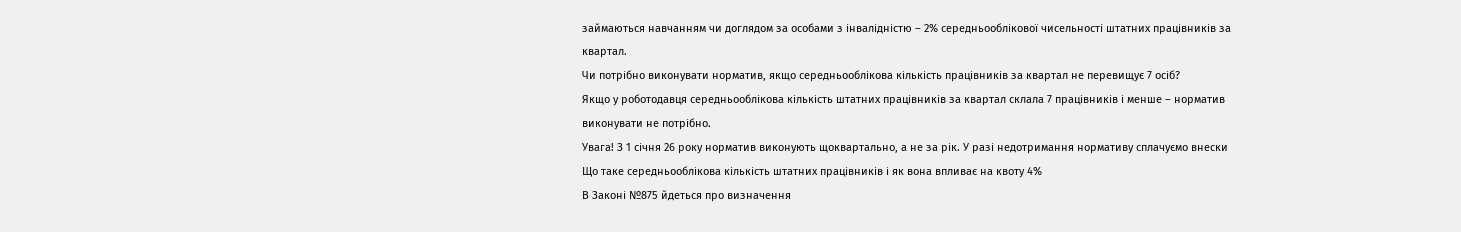займаються навчанням чи доглядом за особами з інвалідністю – 2% середньооблікової чисельності штатних працівників за квартал.
Чи потрібно виконувати норматив, якщо середньооблікова кількість працівників за квартал не перевищує 7 осіб?
Якщо у роботодавця середньооблікова кількість штатних працівників за квартал склала 7 працівників і менше – норматив виконувати не потрібно.
Увага! З 1 січня 26 року норматив виконують щоквартально, а не за рік. У разі недотримання нормативу сплачуємо внески
Що таке середньооблікова кількість штатних працівників і як вона впливає на квоту 4%
В Законі №875 йдеться про визначення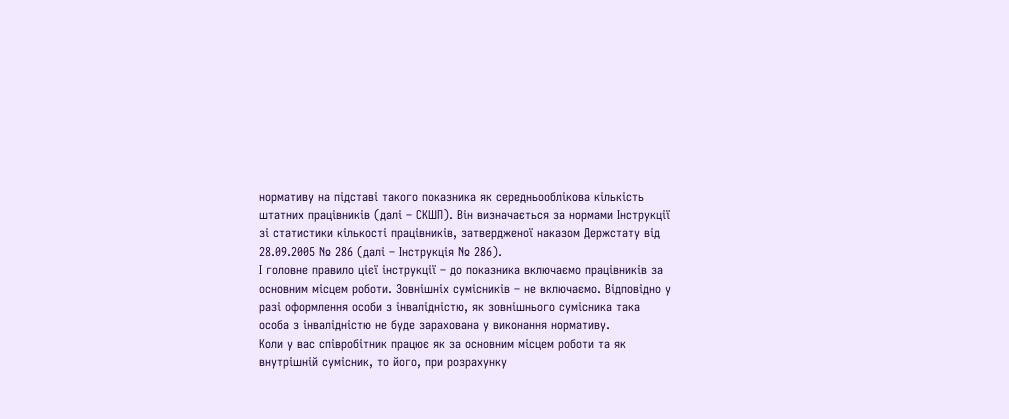нормативу на підставі такого показника як середньооблікова кількість штатних працівників (далі – СКШП). Він визначається за нормами Інструкції зі статистики кількості працівників, затвердженої наказом Держстату від 28.09.2005 № 286 (далі – Інструкція № 286).
І головне правило цієї інструкції – до показника включаємо працівників за основним місцем роботи. Зовнішніх сумісників – не включаємо. Відповідно у разі оформлення особи з інвалідністю, як зовнішнього сумісника така особа з інвалідністю не буде зарахована у виконання нормативу.
Коли у вас співробітник працює як за основним місцем роботи та як внутрішній сумісник, то його, при розрахунку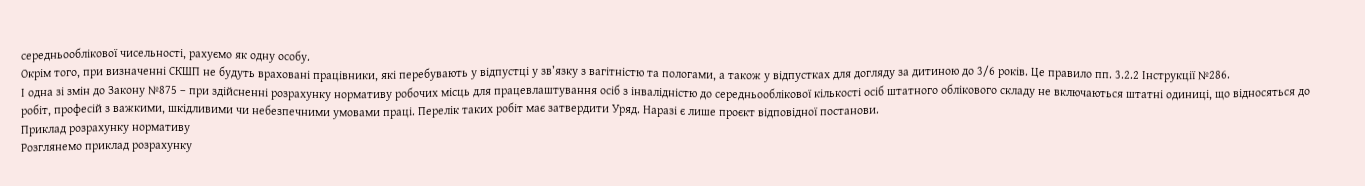середньооблікової чисельності, рахуємо як одну особу.
Окрім того, при визначенні СКШП не будуть враховані працівники, які перебувають у відпустці у зв’язку з вагітністю та пологами, а також у відпустках для догляду за дитиною до 3/6 років. Це правило пп. 3.2.2 Інструкції №286.
І одна зі змін до Закону №875 – при здійсненні розрахунку нормативу робочих місць для працевлаштування осіб з інвалідністю до середньооблікової кількості осіб штатного облікового складу не включаються штатні одиниці, що відносяться до робіт, професій з важкими, шкідливими чи небезпечними умовами праці. Перелік таких робіт має затвердити Уряд. Наразі є лише проєкт відповідної постанови.
Приклад розрахунку нормативу
Розглянемо приклад розрахунку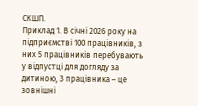СКШП.
Приклад 1. В січні 2026 року на підприємстві 100 працівників, з них 5 працівників перебувають у відпустці для догляду за дитиною, 3 працівника – це зовнішні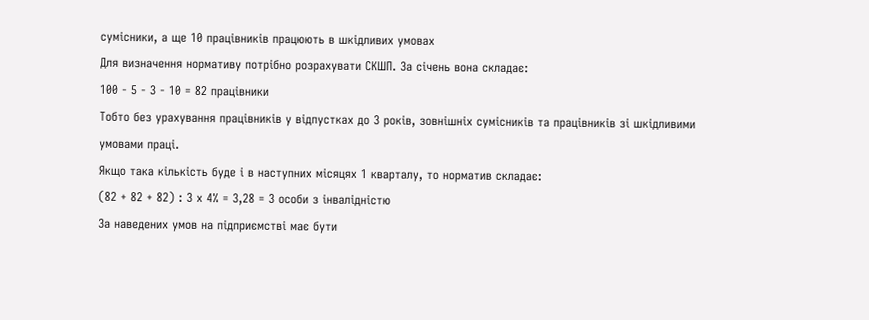сумісники, а ще 10 працівників працюють в шкідливих умовах
Для визначення нормативу потрібно розрахувати СКШП. За січень вона складає:
100 - 5 - 3 - 10 = 82 працівники
Тобто без урахування працівників у відпустках до 3 років, зовнішніх сумісників та працівників зі шкідливими умовами праці.
Якщо така кількість буде і в наступних місяцях 1 кварталу, то норматив складає:
(82 + 82 + 82) : 3 х 4% = 3,28 = 3 особи з інвалідністю
За наведених умов на підприємстві має бути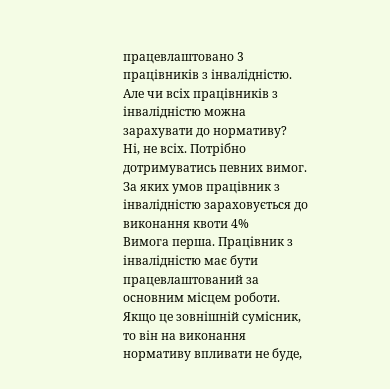працевлаштовано 3 працівників з інвалідністю.
Але чи всіх працівників з інвалідністю можна зарахувати до нормативу?
Ні, не всіх. Потрібно дотримуватись певних вимог.
За яких умов працівник з інвалідністю зараховується до виконання квоти 4%
Вимога перша. Працівник з інвалідністю має бути працевлаштований за основним місцем роботи. Якщо це зовнішній сумісник, то він на виконання нормативу впливати не буде,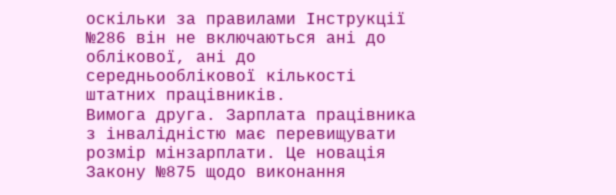оскільки за правилами Інструкції №286 він не включаються ані до облікової, ані до середньооблікової кількості штатних працівників.
Вимога друга. Зарплата працівника з інвалідністю має перевищувати розмір мінзарплати. Це новація Закону №875 щодо виконання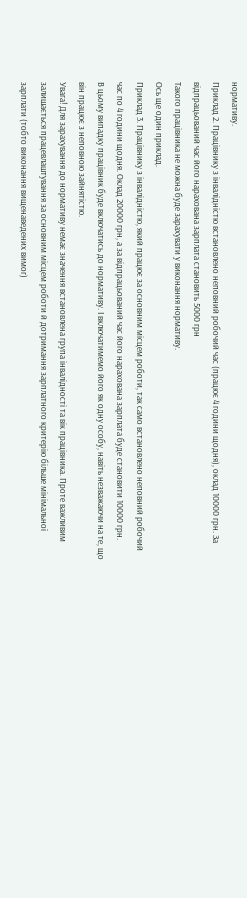нормативу.
Приклад 2. Працівнику з інвалідністю встановлено неповний робочий час (працює 4 години щодня), оклад 10000 грн. За відпрацьований час його нарахована зарплата становить 5000 грн
Такого працівника не можна буде зарахувати у виконання нормативу.
Ось ще один приклад.
Приклад 3. Працівнику з інвалідністю, який працює за основним місцем роботи, так само встановлено неповний робочий час по 4 години щодня. Оклад 20000 грн, а за відпрацьований час його нарахована зарплата буде становити 10000 грн.
В цьому випадку працівник буде включатись до нормативу. І включатимемо його як одну особу, навіть незважаючи на те, що він працює з неповною зайнятістю.
Увага! Для зарахування до нормативу немає значення встановлена група інвалідності та вік працівника. Проте важливим залишається працевлаштування за основним місцем роботи й дотримання зарплатного критерію більше мінімальної зарплати (тобто виконання вищенаведених вимог)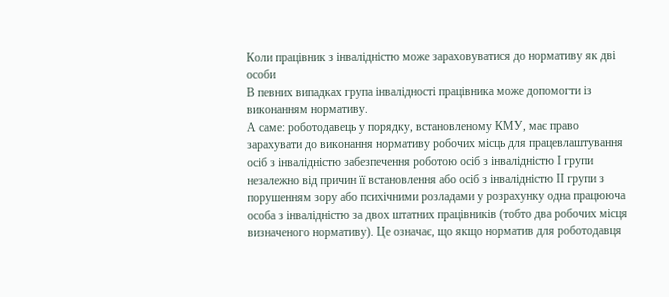Коли працівник з інвалідністю може зараховуватися до нормативу як дві особи
В певних випадках група інвалідності працівника може допомогти із виконанням нормативу.
А саме: роботодавець у порядку, встановленому КМУ, має право зарахувати до виконання нормативу робочих місць для працевлаштування осіб з інвалідністю забезпечення роботою осіб з інвалідністю І групи незалежно від причин її встановлення або осіб з інвалідністю ІІ групи з порушенням зору або психічними розладами у розрахунку одна працююча особа з інвалідністю за двох штатних працівників (тобто два робочих місця визначеного нормативу). Це означає, що якщо норматив для роботодавця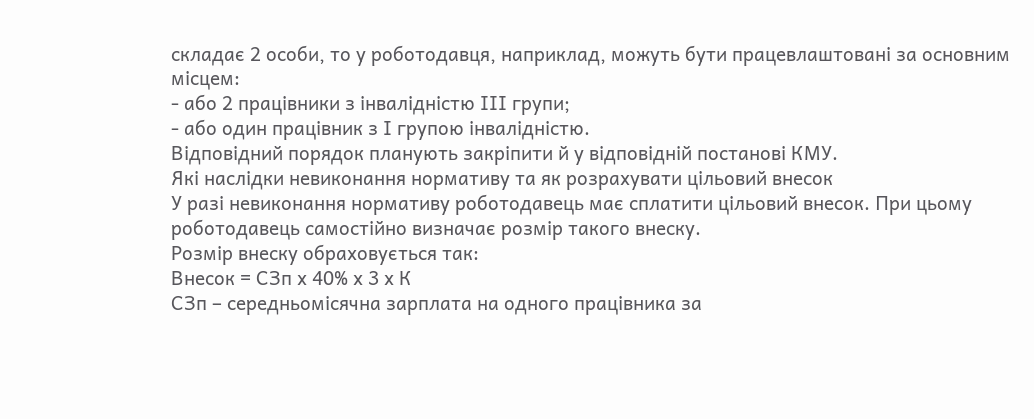складає 2 особи, то у роботодавця, наприклад, можуть бути працевлаштовані за основним місцем:
- або 2 працівники з інвалідністю ІІІ групи;
- або один працівник з І групою інвалідністю.
Відповідний порядок планують закріпити й у відповідній постанові КМУ.
Які наслідки невиконання нормативу та як розрахувати цільовий внесок
У разі невиконання нормативу роботодавець має сплатити цільовий внесок. При цьому роботодавець самостійно визначає розмір такого внеску.
Розмір внеску обраховується так:
Внесок = СЗп х 40% х 3 х К
СЗп – середньомісячна зарплата на одного працівника за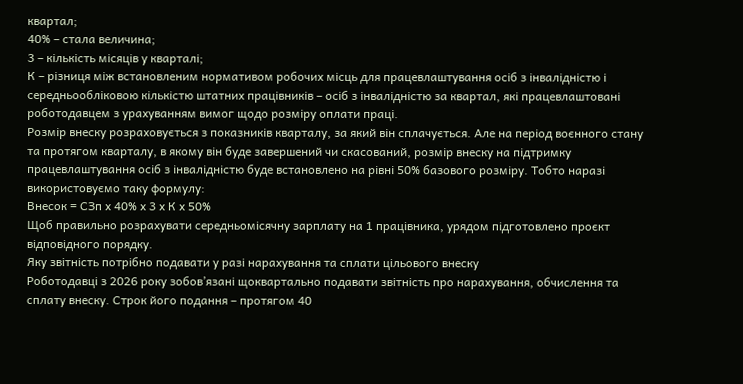квартал;
40% – стала величина;
3 – кількість місяців у кварталі;
К – різниця між встановленим нормативом робочих місць для працевлаштування осіб з інвалідністю і середньообліковою кількістю штатних працівників – осіб з інвалідністю за квартал, які працевлаштовані роботодавцем з урахуванням вимог щодо розміру оплати праці.
Розмір внеску розраховується з показників кварталу, за який він сплачується. Але на період воєнного стану та протягом кварталу, в якому він буде завершений чи скасований, розмір внеску на підтримку працевлаштування осіб з інвалідністю буде встановлено на рівні 50% базового розміру. Тобто наразі використовуємо таку формулу:
Внесок = СЗп х 40% х 3 х К х 50%
Щоб правильно розрахувати середньомісячну зарплату на 1 працівника, урядом підготовлено проєкт відповідного порядку.
Яку звітність потрібно подавати у разі нарахування та сплати цільового внеску
Роботодавці з 2026 року зобов’язані щоквартально подавати звітність про нарахування, обчислення та сплату внеску. Строк його подання – протягом 40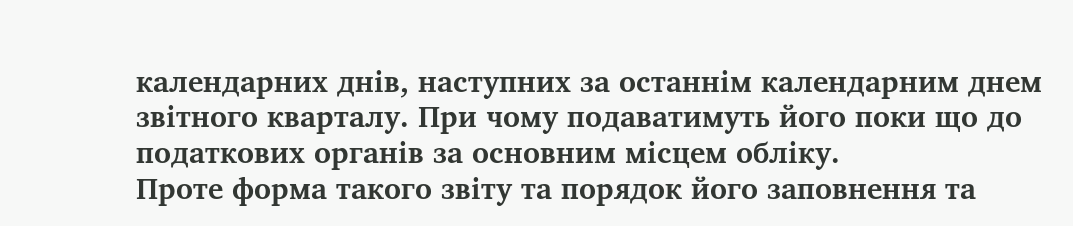календарних днів, наступних за останнім календарним днем звітного кварталу. При чому подаватимуть його поки що до податкових органів за основним місцем обліку.
Проте форма такого звіту та порядок його заповнення та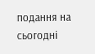подання на сьогодні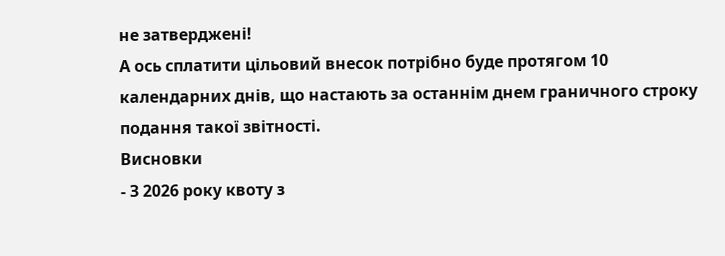не затверджені!
А ось сплатити цільовий внесок потрібно буде протягом 10 календарних днів, що настають за останнім днем граничного строку подання такої звітності.
Висновки
- З 2026 року квоту з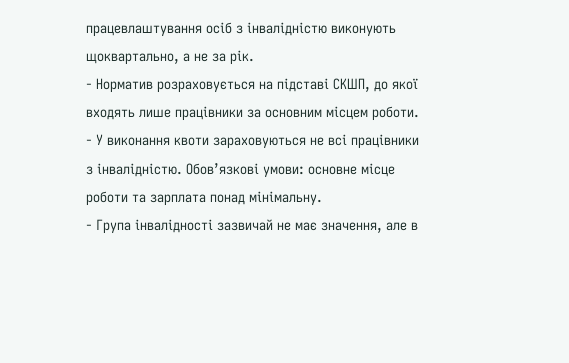працевлаштування осіб з інвалідністю виконують щоквартально, а не за рік.
- Норматив розраховується на підставі СКШП, до якої входять лише працівники за основним місцем роботи.
- У виконання квоти зараховуються не всі працівники з інвалідністю. Обов’язкові умови: основне місце роботи та зарплата понад мінімальну.
- Група інвалідності зазвичай не має значення, але в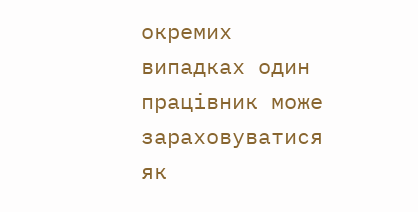окремих випадках один працівник може зараховуватися як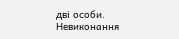дві особи. Невиконання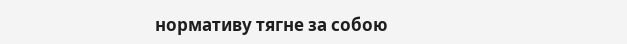нормативу тягне за собою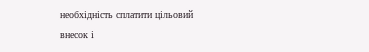необхідність сплатити цільовий внесок і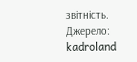звітність.
Джерело: kadroland